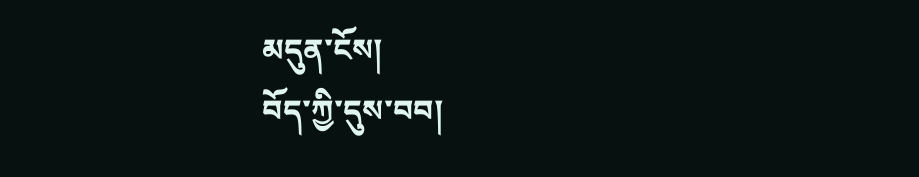མདུན་ངོས།
བོད་ཀྱི་དུས་བབ།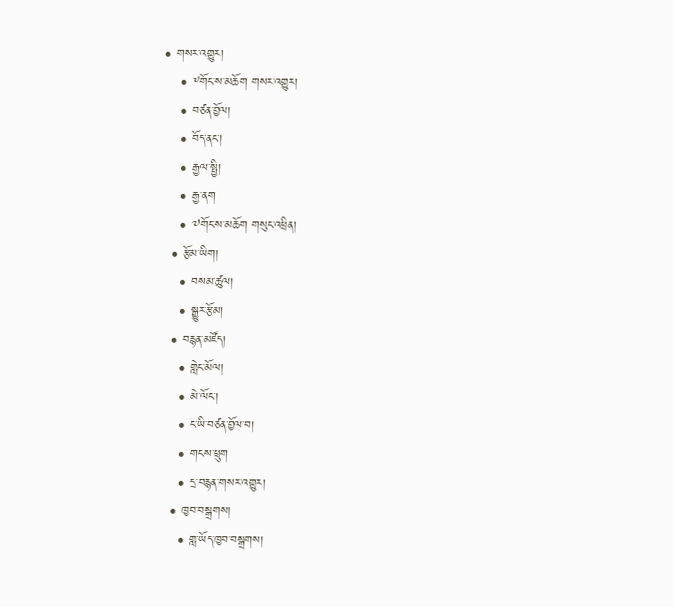• གསར་འགྱུར།
    • ༸གོང་ས་མཆོག གསར་འགྱུར།
    • བཙན་བྱོལ།
    • བོད་ནང་།
    • རྒྱལ་སྤྱི།
    • རྒྱ་ནག
    • ༧གོང་ས་མཆོག གསུང་འཕྲིན།
  • རྩོམ་ཡིག།
    • བསམ་ཚུལ།
    • སྒྱུར་རྩོམ།
  • བརྙན་མཛོད།
    • གླེང་མོལ།
    • མེ་ལོང་།
    • ང་ཡི་བཙན་བྱོལ་བ།
    • གངས་ཕྲུག
    • དྲ་བརྙན་གསར་འགྱུར།
  • ཁྱབ་བསྒྲགས།
    • གླ་ཡོད་ཁྱབ་བསྒྲགས།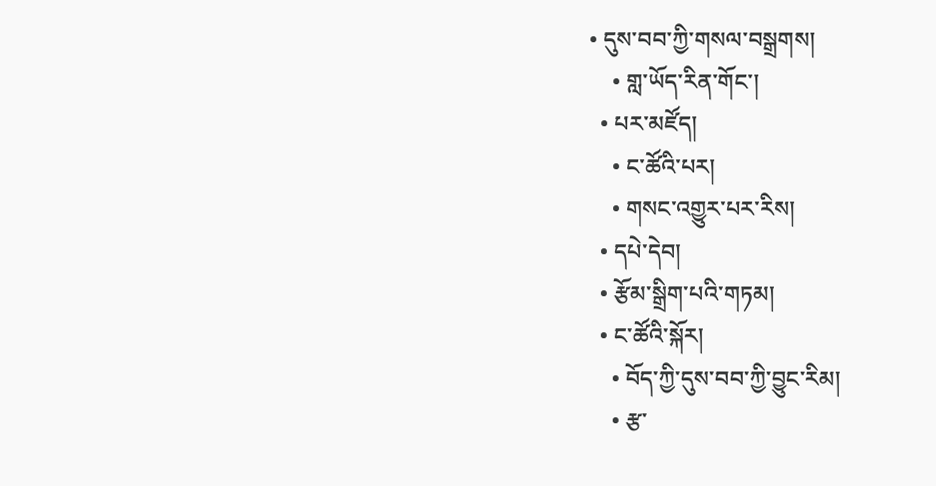• དུས་བབ་ཀྱི་གསལ་བསྒྲགས།
    • གླ་ཡོད་རིན་གོང་།
  • པར་མཛོད།
    • ང་ཚོའི་པར།
    • གསང་འགྱུར་པར་རིས།
  • དཔེ་དེབ།
  • རྩོམ་སྒྲིག་པའི་གཏམ།
  • ང་ཚོའི་སྐོར།
    • བོད་ཀྱི་དུས་བབ་ཀྱི་བྱུང་རིམ།
    • རྩ་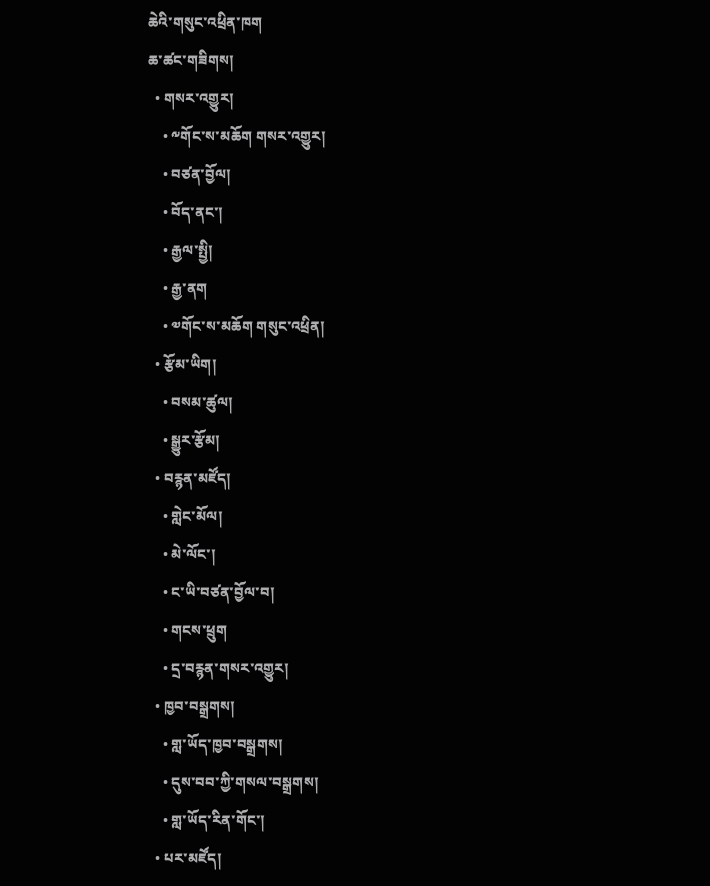ཆེའི་གསུང་འཕྲིན་ཁག
ཆ་ཚང་གཟིགས།
  • གསར་འགྱུར།
    • ༸གོང་ས་མཆོག གསར་འགྱུར།
    • བཙན་བྱོལ།
    • བོད་ནང་།
    • རྒྱལ་སྤྱི།
    • རྒྱ་ནག
    • ༧གོང་ས་མཆོག གསུང་འཕྲིན།
  • རྩོམ་ཡིག།
    • བསམ་ཚུལ།
    • སྒྱུར་རྩོམ།
  • བརྙན་མཛོད།
    • གླེང་མོལ།
    • མེ་ལོང་།
    • ང་ཡི་བཙན་བྱོལ་བ།
    • གངས་ཕྲུག
    • དྲ་བརྙན་གསར་འགྱུར།
  • ཁྱབ་བསྒྲགས།
    • གླ་ཡོད་ཁྱབ་བསྒྲགས།
    • དུས་བབ་ཀྱི་གསལ་བསྒྲགས།
    • གླ་ཡོད་རིན་གོང་།
  • པར་མཛོད།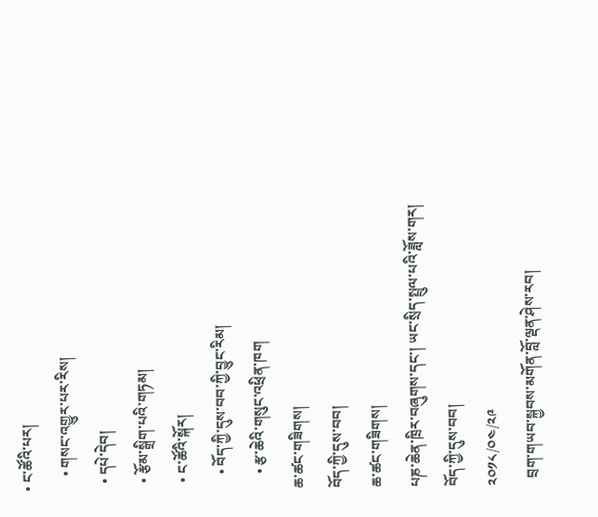• ང་ཚོའི་པར།
    • གསང་འགྱུར་པར་རིས།
  • དཔེ་དེབ།
  • རྩོམ་སྒྲིག་པའི་གཏམ།
  • ང་ཚོའི་སྐོར།
    • བོད་ཀྱི་དུས་བབ་ཀྱི་བྱུང་རིམ།
    • རྩ་ཆེའི་གསུང་འཕྲིན་ཁག
ཆ་ཚང་གཟིགས།
བོད་ཀྱི་དུས་བབ།
ཆ་ཚང་གཟིགས།
པཎ་ཆེན་ཁྲིར་བཞུགས་དང་། ཡང་སྲིད་སྤྲུལ་པའི་ཟློས་གར།
བོད་ཀྱི་དུས་བབ།
༢༠༡༨/༠༤/༢༩
  བྲག་གཡབ་སྐྱབས་མགོན་བློ་ལྡན་ཤེས་རབ།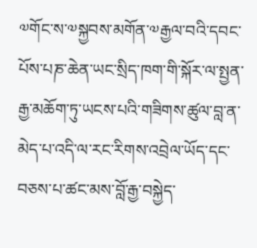༧གོང་ས་༧སྐྱབས་མགོན་༧རྒྱལ་བའི་དབང་པོས་པཎ་ཆེན་ཡང་སྲིད་ཁག་གི་སྐོར་ལ་སྤྱན་རྒྱ་མཆོག་ཏུ་ཡངས་པའི་གཟིགས་ཚུལ་བླ་ན་མེད་པ་འདི་ལ་རང་རིགས་འབྲེལ་ཡོད་དང་བཅས་པ་ཚང་མས་བློ་རྒྱ་བསྐྱེད་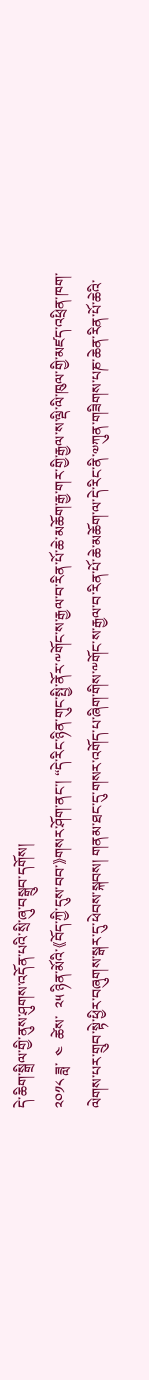དེ་ཆིག་སྒྲིལ་གྱི་ནུས་ཤུགས་འདོན་པའི་སྲི་ཞུ་བསྒྲུབ་དགོས།
༢༠༡༨ ཟླ་  ༤  ཚེས་  ༢༥ ཉིན་མོའི་《བོད་ཀྱི་དུས་བབ་》གསར་ཤོག་ནང་། “དེ་རིང་ཉིན་གུང་སྤྱི་ནོར་༸གོང་ས་རྒྱལ་བ་རིན་པོ་ཆེ་མཆོག་རྒྱ་གར་གྱི་རྒྱལ་ས་ལྡི་ལི་ཁུལ་གྱི་མཛད་འཕྲིན་ཁག་ལེགས་པར་གྲུབ་སྟེ་ཕྱིར་བཞུགས་སྒར་དུ་ཕེབས་སྐབས། གནམ་ཐང་དུ་གསར་འགོད་པ་ཞིག་གིས་༸གོང་ས་རྒྱལ་བ་རིན་པོ་ཆེ་མཆོག་ལ་དེ་རིང་ནི་༧ཀུན་གཟིགས་པཎ་ཆེན་རིན་པོ་ཆེའི་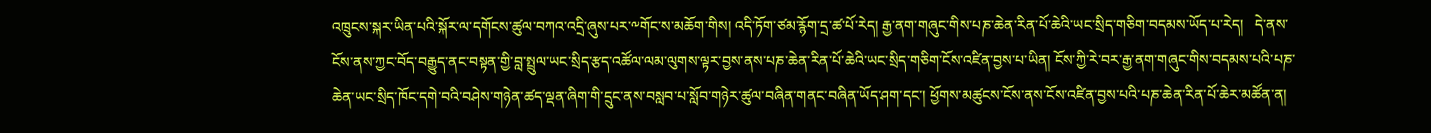འཁྲུངས་སྐར་ཡིན་པའི་སྐོར་ལ་དགོངས་ཚུལ་བཀའ་འདྲི་ཞུས་པར་༸གོང་ས་མཆོག་གིས། འདི་ཏོག་ཙམ་རྙོག་དྲ་ཚ་པོ་རེད། རྒྱ་ནག་གཞུང་གིས་པཎ་ཆེན་རིན་པོ་ཆེའི་ཡང་སྲིད་གཅིག་བདམས་ཡོད་པ་རེད།   དེ་ནས་ངོས་ནས་ཀྱང་བོད་བརྒྱུད་ནང་བསྟན་གྱི་བླ་སྤྲུལ་ཡང་སྲིད་རྩད་འཚོལ་ལམ་ལུགས་ལྟར་བྱས་ནས་པཎ་ཆེན་རིན་པོ་ཆེའི་ཡང་སྲིད་གཅིག་ངོས་འཛིན་བྱས་པ་ཡིན། ངོས་ཀྱི་རེ་བར་རྒྱ་ནག་གཞུང་གིས་བདམས་པའི་པཎ་ཆེན་ཡང་སྲིད་ཁོང་དགེ་བའི་བཤེས་གཉེན་ཚད་ལྡན་ཞིག་གི་དྲུང་ནས་བསླབ་པ་སློབ་གཉེར་ཚུལ་བཞིན་གནང་བཞིན་ཡོད་ཤག་དང་། ཕྱོགས་མཚུངས་ངོས་ནས་ངོས་འཛིན་བྱས་པའི་པཎ་ཆེན་རིན་པོ་ཆེར་མཚོན་ན།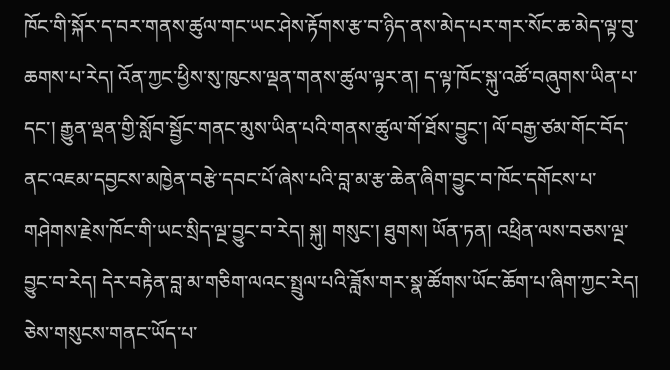ཁོང་གི་སྐོར་ད་བར་གནས་ཚུལ་གང་ཡང་ཤེས་རྟོགས་རྩ་བ་ཉིད་ནས་མེད་པར་གར་སོང་ཆ་མེད་ལྟ་བུ་ཆགས་པ་རེད། འོན་ཀྱང་ཕྱིས་སུ་ཁུངས་ལྡན་གནས་ཚུལ་ལྟར་ན། ད་ལྟ་ཁོང་སྐུ་འཚོ་བཞུགས་ཡིན་པ་དང་། རྒྱུན་ལྡན་གྱི་སློབ་སྦྱོང་གནང་མུས་ཡིན་པའི་གནས་ཚུལ་གོ་ཐོས་བྱུང་། ལོ་བརྒྱ་ཙམ་གོང་བོད་ནང་འཇམ་དབྱངས་མཁྱེན་བརྩེ་དབང་པོ་ཞེས་པའི་བླ་མ་རྩ་ཆེན་ཞིག་བྱུང་བ་ཁོང་དགོངས་པ་གཤེགས་རྗེས་ཁོང་གི་ཡང་སྲིད་ལྔ་བྱུང་བ་རེད། སྐུ། གསུང་། ཐུགས། ཡོན་ཏན། འཕྲིན་ལས་བཅས་ལྔ་བྱུང་བ་རེད། དེར་བརྟེན་བླ་མ་གཅིག་ལའང་སྤྲུལ་པའི་ཟློས་གར་སྣ་ཚོགས་ཡོང་ཆོག་པ་ཞིག་ཀྱང་རེད། ཅེས་གསུངས་གནང་ཡོད་པ་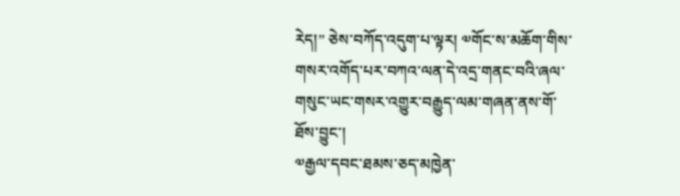རེད།” ཅེས་བཀོད་འདུག་པ་ལྟར། ༧གོང་ས་མཆོག་གིས་གསར་འགོད་པར་བཀའ་ལན་དེ་འདྲ་གནང་བའི་ཞལ་གསུང་ཡང་གསར་འགྱུར་བརྒྱུད་ལམ་གཞན་ནས་གོ་ཐོས་བྱུང་།
༧རྒྱལ་དབང་ཐམས་ཅད་མཁྱེན་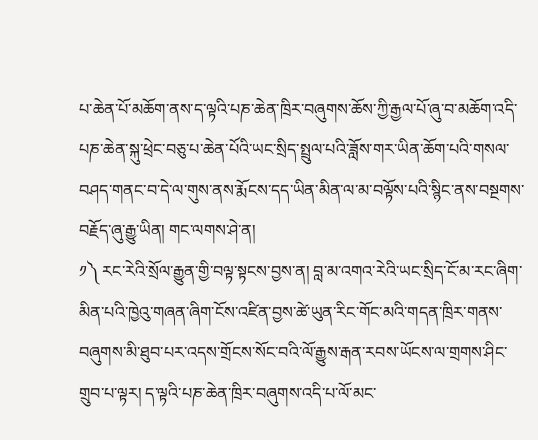པ་ཆེན་པོ་མཆོག་ནས་ད་ལྟའི་པཎ་ཆེན་ཁྲིར་བཞུགས་ཆོས་ཀྱི་རྒྱལ་པོ་ཞུ་བ་མཆོག་འདི་པཎ་ཆེན་སྐུ་ཕྲེང་བཅུ་པ་ཆེན་པོའི་ཡང་སྲིད་སྤྲུལ་པའི་ཟློས་གར་ཡིན་ཆོག་པའི་གསལ་བཤད་གནང་བ་དེ་ལ་གུས་ནས་རྨོངས་དད་ཡིན་མིན་ལ་མ་བལྟོས་པའི་སྙིང་ནས་བསྔགས་བརྗོད་ཞུ་རྒྱུ་ཡིན། གང་ལགས་ཤེ་ན།
༡༽ རང་རེའི་སྲོལ་རྒྱུན་གྱི་བལྟ་སྟངས་བྱས་ན། བླ་མ་འགའ་རེའི་ཡང་སྲིད་ངོ་མ་རང་ཞིག་མིན་པའི་ཁྱེའུ་གཞན་ཞིག་ངོས་འཛིན་བྱས་ཚེ་ཡུན་རིང་གོང་མའི་གདན་ཁྲིར་གནས་བཞུགས་མི་ཐུབ་པར་འདས་གྲོངས་སོང་བའི་ལོ་རྒྱུས་རྒན་རབས་ཡོངས་ལ་གྲགས་ཤིང་གྲུབ་པ་ལྟར། ད་ལྟའི་པཎ་ཆེན་ཁྲིར་བཞུགས་འདི་པ་ལོ་མང་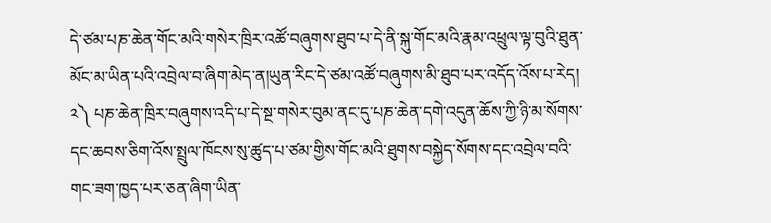དེ་ཙམ་པཎ་ཆེན་གོང་མའི་གསེར་ཁྲིར་འཚོ་བཞུགས་ཐུབ་པ་དེ་ནི་སྐུ་གོང་མའི་རྣམ་འཕྲུལ་ལྟ་བུའི་ཐུན་མོང་མ་ཡིན་པའི་འབྲེལ་བ་ཞིག་མེད་ན།ཡུན་རིང་དེ་ཙམ་འཚོ་བཞུགས་མི་ཐུབ་པར་འདོད་འོས་པ་རེད།
༢༽ པཎ་ཆེན་ཁྲིར་བཞུགས་འདི་པ་དེ་སྔ་གསེར་བུམ་ནང་དུ་པཎ་ཆེན་དགེ་འདུན་ཆོས་ཀྱི་ཉི་མ་སོགས་དང་ཆབས་ཅིག་འོས་སྤྲུལ་ཁོངས་སུ་ཚུད་པ་ཙམ་གྱིས་གོང་མའི་ཐུགས་བསྐྱེད་སོགས་དང་འབྲེལ་བའི་གང་ཟག་ཁྱད་པར་ཅན་ཞིག་ཡིན་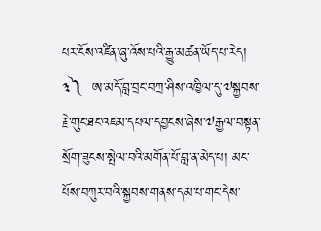པར་ངོས་འཛིན་ཞུ་འོས་པའི་རྒྱུ་མཚན་ཡོད་པ་རེད།
༣༽  ཨ་མདོ་བླ་བྲང་བཀྲ་ཤིས་འཁྱིལ་དུ་༧སྐྱབས་རྗེ་གུང་ཐང་འཇམ་དཔལ་དབྱངས་ཞེས་༧རྒྱལ་བསྟན་སྲོག་ཟུངས་སྤེལ་བའི་མགོན་པོ་བླ་ན་མེད་པ། མང་པོས་བཀུར་བའི་སྐྱབས་གནས་དམ་པ་གང་དེས་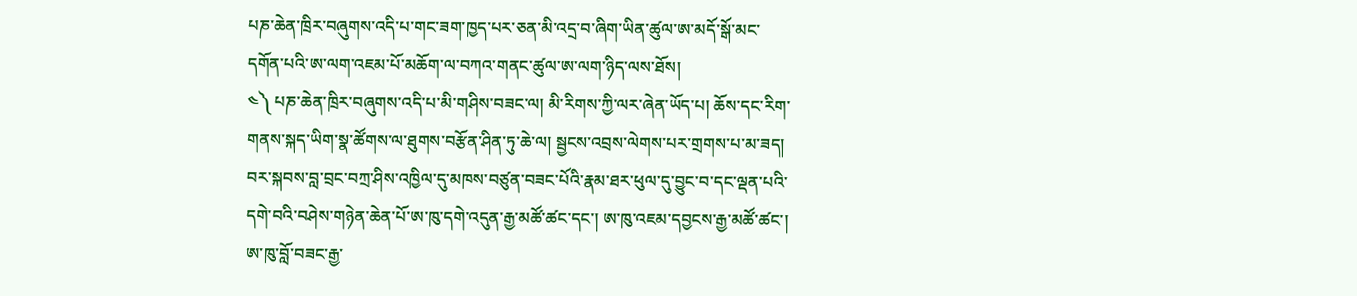པཎ་ཆེན་ཁྲིར་བཞུགས་འདི་པ་གང་ཟག་ཁྱད་པར་ཅན་མི་འདྲ་བ་ཞིག་ཡིན་ཚུལ་ཨ་མདོ་སྒོ་མང་དགོན་པའི་ཨ་ལག་འཇམ་པོ་མཆོག་ལ་བཀའ་གནང་ཚུལ་ཨ་ལག་ཉིད་ལས་ཐོས།
༤༽ པཎ་ཆེན་ཁྲིར་བཞུགས་འདི་པ་མི་གཤིས་བཟང་ལ། མི་རིགས་ཀྱི་ལར་ཞེན་ཡོད་པ། ཆོས་དང་རིག་གནས་སྐད་ཡིག་སྣ་ཚོགས་ལ་ཐུགས་བརྩོན་ཤིན་ཏུ་ཆེ་ལ། སྦྱངས་འབྲས་ལེགས་པར་གྲགས་པ་མ་ཟད། བར་སྐབས་བླ་བྲང་བཀྲ་ཤིས་འཁྱིལ་དུ་མཁས་བཙུན་བཟང་པོའི་རྣམ་ཐར་ཕུལ་དུ་བྱུང་བ་དང་ལྡན་པའི་དགེ་བའི་བཤེས་གཉེན་ཆེན་པོ་ཨ་ཁུ་དགེ་འདུན་རྒྱ་མཚོ་ཚང་དང་། ཨ་ཁུ་འཇམ་དབྱངས་རྒྱ་མཚོ་ཚང་། ཨ་ཁུ་བློ་བཟང་རྒྱ་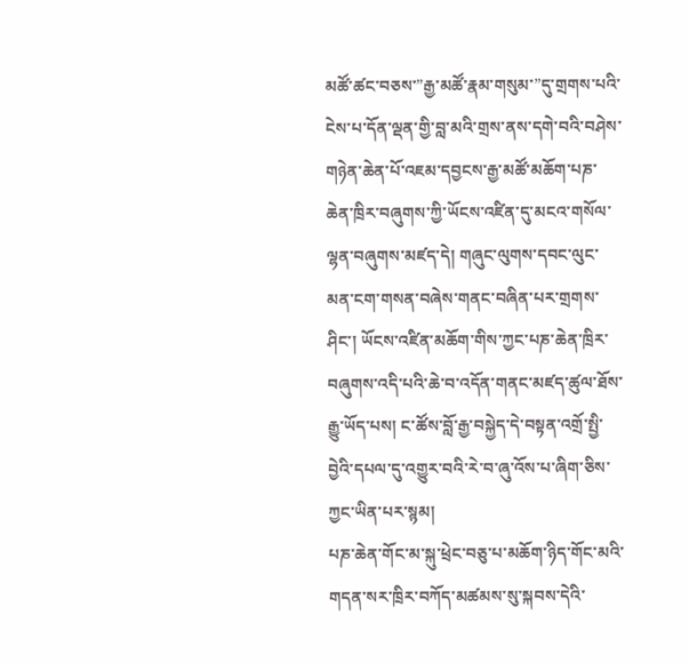མཚོ་ཚང་བཅས་”རྒྱ་མཚོ་རྣམ་གསུམ་”དུ་གྲགས་པའི་ངེས་པ་དོན་ལྡན་གྱི་བླ་མའི་གྲས་ནས་དགེ་བའི་བཤེས་གཉེན་ཆེན་པོ་འཇམ་དབྱངས་རྒྱ་མཚོ་མཆོག་པཎ་ཆེན་ཁྲིར་བཞུགས་ཀྱི་ཡོངས་འཛིན་དུ་མངའ་གསོལ་ལྷན་བཞུགས་མཛད་དེ། གཞུང་ལུགས་དབང་ལུང་མན་ངག་གསན་བཞེས་གནང་བཞིན་པར་གྲགས་ཤིང་། ཡོངས་འཛིན་མཆོག་གིས་ཀྱང་པཎ་ཆེན་ཁྲིར་བཞུགས་འདི་པའི་ཆེ་བ་འདོན་གནང་མཛད་ཚུལ་ཐོས་རྒྱུ་ཡོད་པས། ང་ཚོས་བློ་རྒྱ་བསྐྱེད་དེ་བསྟན་འགྲོ་སྤྱི་བྱེའི་དཔལ་དུ་འགྱུར་བའི་རེ་བ་ཞུ་འོས་པ་ཞིག་ཅིས་ཀྱང་ཡིན་པར་སྙམ།
པཎ་ཆེན་གོང་མ་སྐུ་ཕྲེང་བཅུ་པ་མཆོག་ཉིད་གོང་མའི་གདན་སར་ཁྲིར་བཀོད་མཚམས་སུ་སྐབས་དེའི་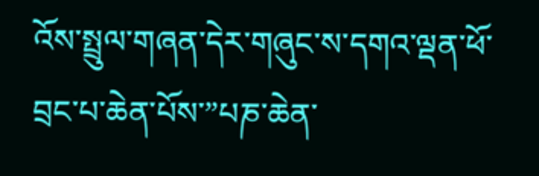འོས་སྤྲུལ་གཞན་དེར་གཞུང་ས་དགའ་ལྡན་ཕོ་བྲང་པ་ཆེན་པོས་”པཎ་ཆེན་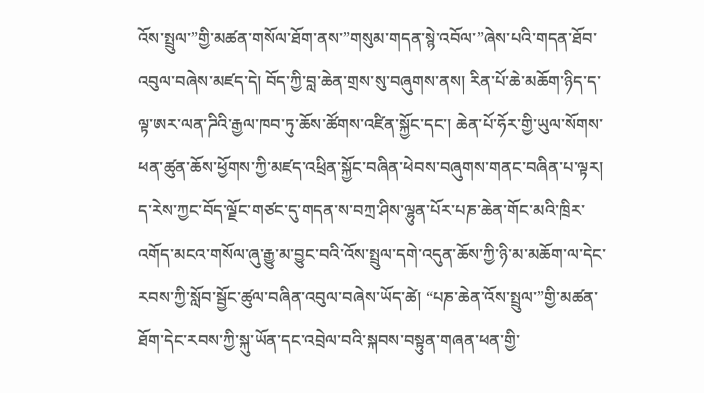འོས་སྤྲུལ་”གྱི་མཚན་གསོལ་ཐོག་ནས་”གསུམ་གདན་སྙེ་འབོལ་”ཞེས་པའི་གདན་ཐོབ་འབུལ་བཞེས་མཛད་དེ། བོད་ཀྱི་བླ་ཆེན་གྲས་སུ་བཞུགས་ནས། རིན་པོ་ཆེ་མཆོག་ཉིད་ད་ལྟ་ཨར་ལན་ཌིའི་རྒྱལ་ཁབ་ཏུ་ཆོས་ཚོགས་འཛིན་སྐྱོང་དང་། ཆེན་པོ་ཧོར་གྱི་ཡུལ་སོགས་ཕན་ཚུན་ཆོས་ཕྱོགས་ཀྱི་མཛད་འཕྲིན་སྐྱོང་བཞིན་ཕེབས་བཞུགས་གནང་བཞིན་པ་ལྟར། ད་རེས་ཀྱང་བོད་ལྗོང་གཙང་དུ་གདན་ས་བཀྲ་ཤིས་ལྷུན་པོར་པཎ་ཆེན་གོང་མའི་ཁྲིར་འགོད་མངའ་གསོལ་ཞུ་རྒྱུ་མ་བྱུང་བའི་འོས་སྤྲུལ་དགེ་འདུན་ཆོས་ཀྱི་ཉི་མ་མཆོག་ལ་དེང་རབས་ཀྱི་སློབ་སྦྱོང་ཚུལ་བཞིན་འབུལ་བཞེས་ཡོད་ཚེ། “པཎ་ཆེན་འོས་སྤྲུལ་”གྱི་མཚན་ཐོག་དེང་རབས་ཀྱི་སྐུ་ཡོན་དང་འབྲེལ་བའི་སྐབས་བསྟུན་གཞན་ཕན་གྱི་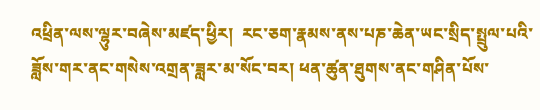འཕྲིན་ལས་ལྷུར་བཞེས་མཛད་ཕྱིར།  རང་ཅག་རྣམས་ནས་པཎ་ཆེན་ཡང་སྲིད་སྤྲུལ་པའི་ཟློས་གར་ནང་གསེས་འགྲན་ཟླར་མ་སོང་བར། ཕན་ཚུན་ཐུགས་ནང་གཤིན་པོས་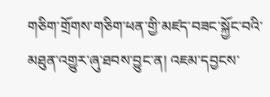གཅིག་གྲོགས་གཅིག་ཕན་གྱི་མཛད་བཟང་སྐྱོང་བའི་མཐུན་འགྱུར་ཞུ་ཐབས་བྱུང་ན། འཇམ་དབྱངས་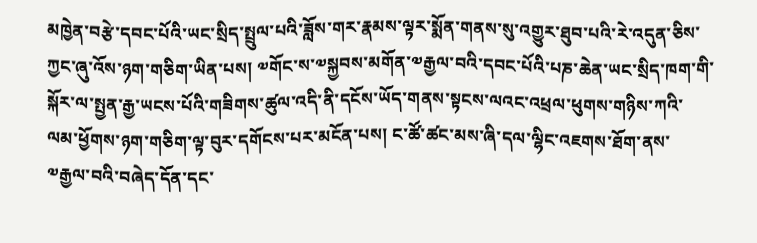མཁྱེན་བརྩེ་དབང་པོའི་ཡང་སྲིད་སྤྲུལ་པའི་ཟློས་གར་རྣམས་ལྟར་སྨོན་གནས་སུ་འགྱུར་ཐུབ་པའི་རེ་འདུན་ཅིས་ཀྱང་ཞུ་འོས་ཉག་གཅིག་ཡིན་པས། ༧གོང་ས་༧སྐྱབས་མགོན་༧རྒྱལ་བའི་དབང་པོའི་པཎ་ཆེན་ཡང་སྲིད་ཁག་གི་སྐོར་ལ་སྤྱན་རྒྱ་ཡངས་པོའི་གཟིགས་ཚུལ་འདི་ནི་དངོས་ཡོད་གནས་སྟངས་ལའང་འཕྲལ་ཕུགས་གཉིས་ཀའི་ལམ་ཕྱོགས་ཉག་གཅིག་ལྟ་བུར་དགོངས་པར་མངོན་པས། ང་ཚོ་ཚང་མས་ཞི་དལ་ལྷིང་འཇགས་ཐོག་ནས་༧རྒྱལ་བའི་བཞེད་དོན་དང་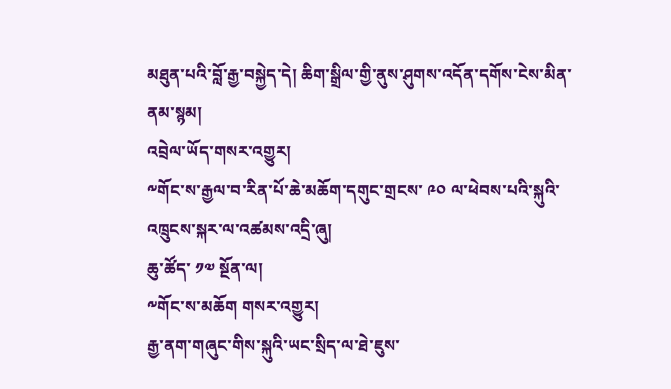མཐུན་པའི་བློ་རྒྱ་བསྐྱེད་དེ། ཆིག་སྒྲིལ་གྱི་ནུས་ཤུགས་འདོན་དགོས་ངེས་མིན་ནམ་སྙམ།
འབྲེལ་ཡོད་གསར་འགྱུར།
༸གོང་ས་རྒྱལ་བ་རིན་པོ་ཆེ་མཆོག་དགུང་གྲངས་ ༩༠ ལ་ཕེབས་པའི་སྐུའི་འཁྲུངས་སྐར་ལ་འཚམས་འདྲི་ཞུ།
ཆུ་ཚོད་ ༡༧ སྔོན་ལ།
༸གོང་ས་མཆོག གསར་འགྱུར།
རྒྱ་ནག་གཞུང་གིས་སྐུའི་ཡང་སྲིད་ལ་ཐེ་ཇུས་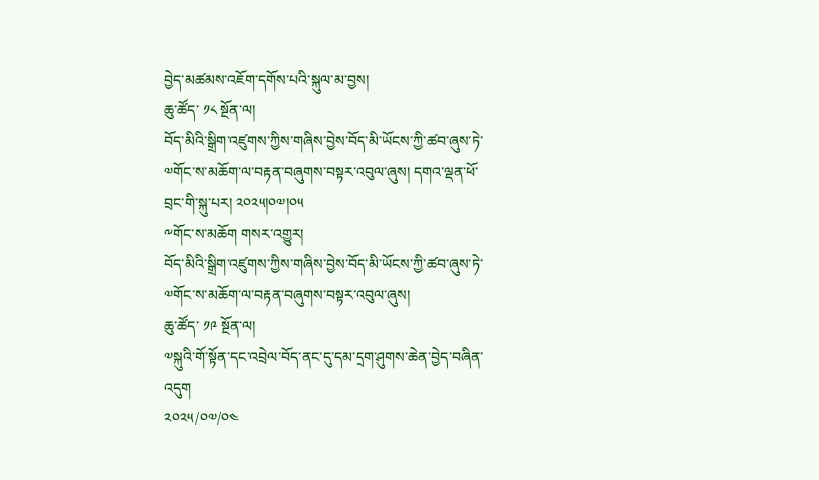བྱེད་མཚམས་འཇོག་དགོས་པའི་སྐུལ་མ་བྱས།
ཆུ་ཚོད་ ༡༨ སྔོན་ལ།
བོད་མིའི་སྒྲིག་འཛུགས་ཀྱིས་གཞིས་བྱེས་བོད་མི་ཡོངས་ཀྱི་ཚབ་ཞུས་ཏེ་༧གོང་ས་མཆོག་ལ་བརྟན་བཞུགས་བསྟར་འབུལ་ཞུས། དགའ་ལྡན་ཕོ་བྲང་གི་སྐུ་པར། ༢༠༢༥།༠༧།༠༥
༸གོང་ས་མཆོག གསར་འགྱུར།
བོད་མིའི་སྒྲིག་འཛུགས་ཀྱིས་གཞིས་བྱེས་བོད་མི་ཡོངས་ཀྱི་ཚབ་ཞུས་ཏེ་༧གོང་ས་མཆོག་ལ་བརྟན་བཞུགས་བསྟར་འབུལ་ཞུས།
ཆུ་ཚོད་ ༡༩ སྔོན་ལ།
༧སྐུའི་གོ་སྟོན་དང་འབྲེལ་བོད་ནང་དུ་དམ་དྲག་ཤུགས་ཆེན་བྱེད་བཞིན་འདུག
༢༠༢༥/༠༧/༠༤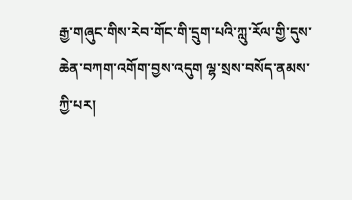རྒྱ་གཞུང་གིས་རེབ་གོང་གི་དྲུག་པའི་ཀླུ་རོལ་གྱི་དུས་ཆེན་བཀག་འགོག་བྱས་འདུག ལྷ་སྲས་བསོད་ནམས་ཀྱི་པར།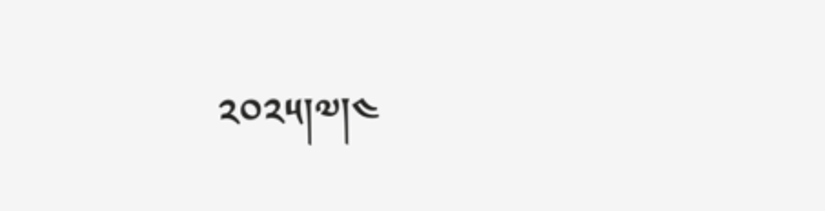༢༠༢༥།༧།༤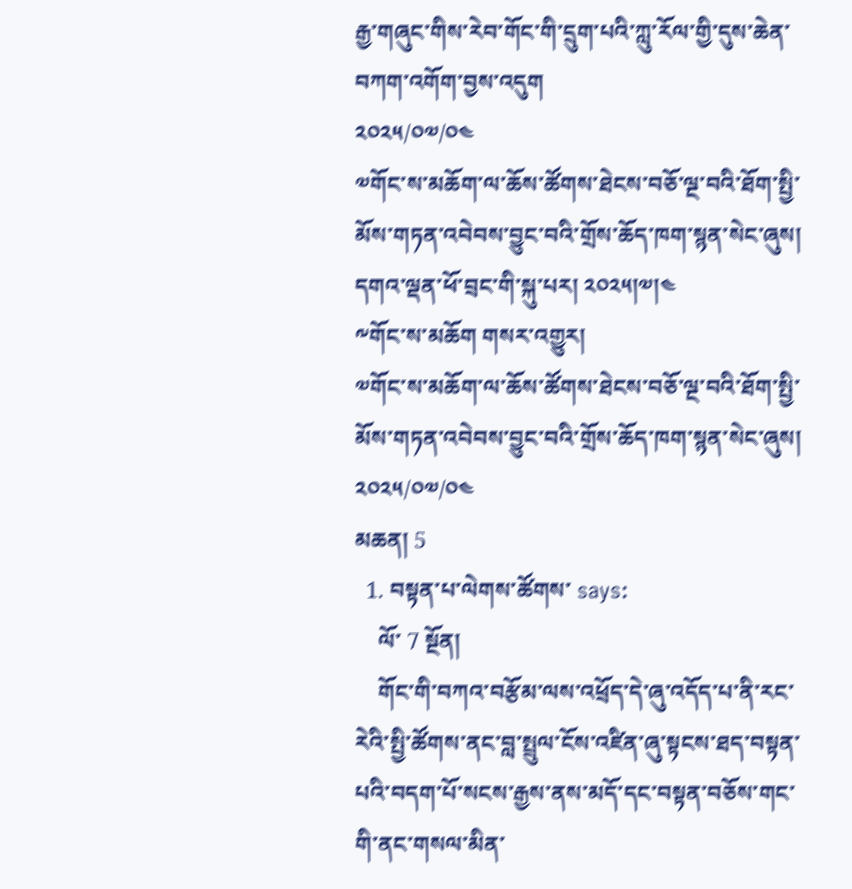རྒྱ་གཞུང་གིས་རེབ་གོང་གི་དྲུག་པའི་ཀླུ་རོལ་གྱི་དུས་ཆེན་བཀག་འགོག་བྱས་འདུག
༢༠༢༥/༠༧/༠༤
༧གོང་ས་མཆོག་ལ་ཆོས་ཚོགས་ཐེངས་བཅོ་ལྔ་བའི་ཐོག་སྤྱི་མོས་གཏན་འབེབས་བྱུང་བའི་གྲོས་ཆོད་ཁག་སྙན་སེང་ཞུས། དགའ་ལྡན་ཕོ་བྲང་གི་སྐུ་པར། ༢༠༢༥།༧།༤
༸གོང་ས་མཆོག གསར་འགྱུར།
༧གོང་ས་མཆོག་ལ་ཆོས་ཚོགས་ཐེངས་བཅོ་ལྔ་བའི་ཐོག་སྤྱི་མོས་གཏན་འབེབས་བྱུང་བའི་གྲོས་ཆོད་ཁག་སྙན་སེང་ཞུས།
༢༠༢༥/༠༧/༠༤
མཆན། 5
  1. བསྟན་པ་ལེགས་ཚོགས་ says:
    ལོ་ 7 སྔོན།
    གོང་གི་བཀའ་བརྩོམ་ལས་འཕྲོད་དེ་ཞུ་འདོད་པ་ནི་རང་རེའི་སྤྱི་ཚོགས་ནང་བླ་སྤྲུལ་ངོས་འཛིན་ཞུ་སྟངས་ཐད་བསྟན་པའི་བདག་པོ་སངས་རྒྱས་ནས་མདོ་དང་བསྟན་བཅོས་གང་གི་ནང་གསལ་མིན་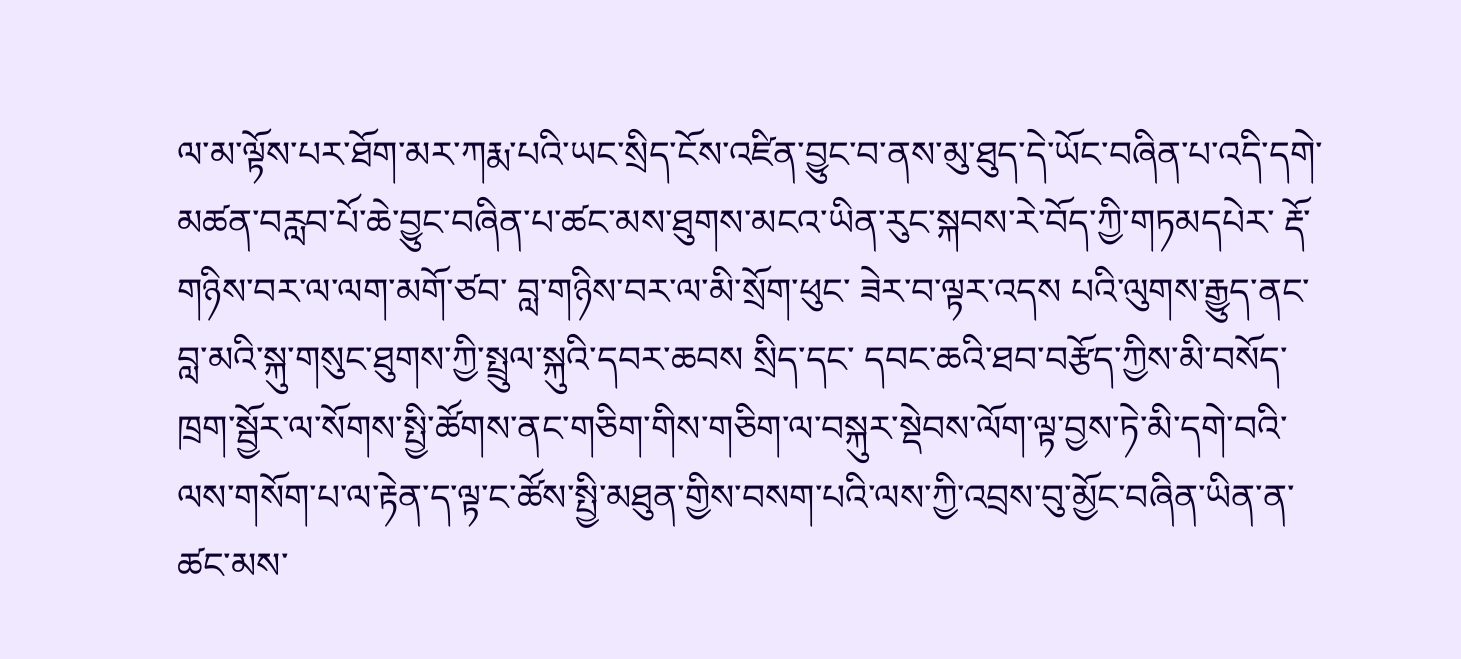ལ་མ་ལྟོས་པར་ཐོག་མར་ཀརྨ་པའི་ཡང་སྲིད་ངོས་འཛིན་བྱུང་བ་ནས་མུ་ཐུད་དེ་ཡོང་བཞིན་པ་འདི་དགེ་མཚན་བརླབ་པོ་ཆེ་བྱུང་བཞིན་པ་ཚང་མས་ཐུགས་མངའ་ཡིན་རུང་སྐབས་རེ་བོད་ཀྱི་གཏམདཔེར་ རྡོ་གཉིས་བར་ལ་ལག་མགོ་ཙབ་ བླ་གཉིས་བར་ལ་མི་སྲོག་ཕུང་ ཟེར་བ་ལྟར་འདས པའི་ལུགས་རྒྱུད་ནང་བླ་མའི་སྐུ་གསུང་ཐུགས་ཀྱི་སྤྲུལ་སྐུའི་དབར་ཆབས སྲིད་དང་ དབང་ཆའི་ཐབ་བརྩོད་ཀྱིས་མི་བསོད་ཁྲག་སྦྱོར་ལ་སོགས་སྤྱི་ཚོགས་ནང་གཅིག་གིས་གཅིག་ལ་བསྐུར་སྡེབས་ལོག་ལྟ་བྱས་ཏེ་མི་དགེ་བའི་ལས་གསོག་པ་ལ་རྟེན་ད་ལྟ་ང་ཚོས་སྤྱི་མཐུན་གྱིས་བསག་པའི་ལས་ཀྱི་འབྲས་བུ་མྱོང་བཞིན་ཡིན་ན་ཚང་མས་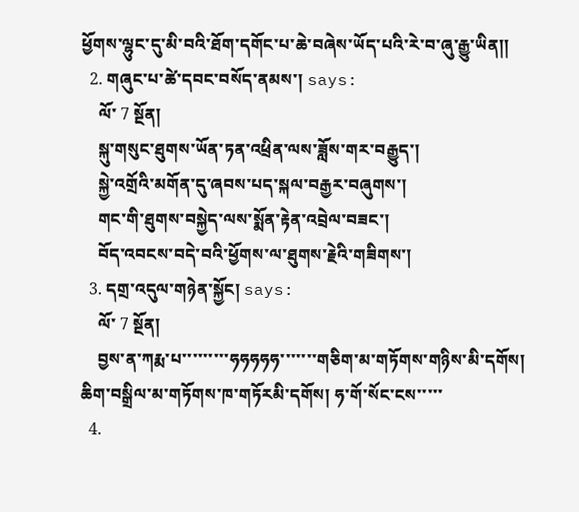ཕྱོགས་ལྷུང་དུ་མི་བའི་ཐོག་དགོང་པ་ཆེ་བཞེས་ཡོད་པའི་རེ་བ་ཞུ་རྒྱུ་ཡིན།།
  2. གཞུང་པ་ཚེ་དབང་བསོད་ནམས་། says:
    ལོ་ 7 སྔོན།
    སྐུ་གསུང་ཐུགས་ཡོན་ཏན་འཕྲིན་ལས་ཟློས་གར་བརྒྱུད་།
    སྐྱེ་འགྲོའི་མགོན་དུ་ཞབས་པད་སྐལ་བརྒྱར་བཞུགས་།
    གང་གི་ཐུགས་བསྐྱེད་ལས་སྨོན་རྟེན་འབྲེལ་བཟང་།
    བོད་འབངས་བདེ་བའི་ཕྱོགས་ལ་ཐུགས་རྗེའི་གཟིགས་།
  3. དགྲ་འདུལ་གཉེན་སྐྱོང། says:
    ལོ་ 7 སྔོན།
    བྱས་ན་ཀརྨ་པ་་་་་་་་་ཧཧཧཧཧ་་་་་་་གཅིག་མ་གཏོགས་གཉིས་མི་དགོས། ཆིག་བསྒྲིལ་མ་གཏོགས་ཁ་གཏོརམི་དགོས། ཧ་གོ་སོང་ངས་་་་་
  4.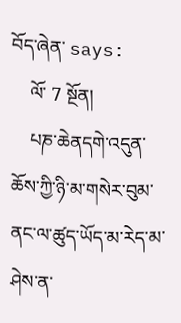བོད་ཞེན་ says:
    ལོ་ 7 སྔོན།
    པཎ་ཆེནདགེ་འདུན་ཆོས་ཀྱི་ཉི་མ་གསེར་བུམ་ནང་ལ་ཚུད་ཡོད་མ་རེད་མ་ཤེས་ན་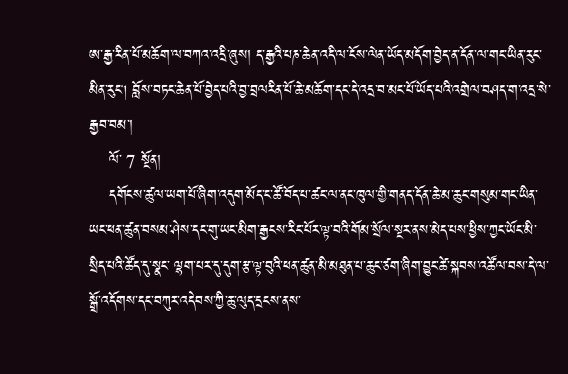ཨ་རྒྱ་རིན་པོ་མཆོག་ལ་བཀའ་འདྲི་ཞུས། ད་རྒྱའི་པཎ་ཆེན་འདི་ལ་ངོས་ལེན་ཡོད་མདོག་བྱེད་ན་དོན་ལ་གང་ཡིན་རུང་མིན་རུང། བློས་བཏང་ཆེན་པོ་བྱེད་པའི་བྱ་བྲལརིན་པོ་ཆེ་མཆོག་དང་དེ་འདྲ་བ་མང་པོ་ཡོད་པའི་འགྲེལ་བཤད་ག་འདྲ་སེ་རྒྱབ་བམ་།
    ལོ་ 7 སྔོན།
    དགོངས་ཚུལ་ཡག་པོ་ཞིག་འདུག་མོད་ང་ཚོ་བོད་པ་ཚང་ལ་ནང་ཁུལ་གྱི་གནད་དོན་ཆེ་མ་ཆུང་གསུམ་གང་ཡིན་ཡང་ཕན་ཚུན་བསམ་ཤེས་དང་གུ་ཡང་མིག་རྒྱངས་རིང་པོར་ལྟ་བའི་གོམ་སྲོལ་སྔར་ནས་མེད་པས་ཕྱིས་ཀྱང་ཡོང་མི་སྲིད་པའི་ཚོད་དུ་སྣང་ ལྷག་པར་དུ་དུག་རྩ་ལྟ་བུའི་ཕན་ཚུན་མི་མཐུན་པ་ཆུང་ཙག་ཞིག་བྱུང་ཚེ་སྐབས་འཚོལ་བས་དེ་ལ་སྒྲོ་འདོགས་དང་བཀུར་འདེབས་ཀྱི་ཆུ་ལུད་དྲངས་ནས་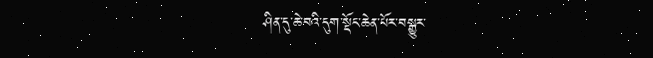ཤིན་དུ་ཆེ་བའི་དུག་སྡོང་ཆེན་པོར་བསྒྱུར་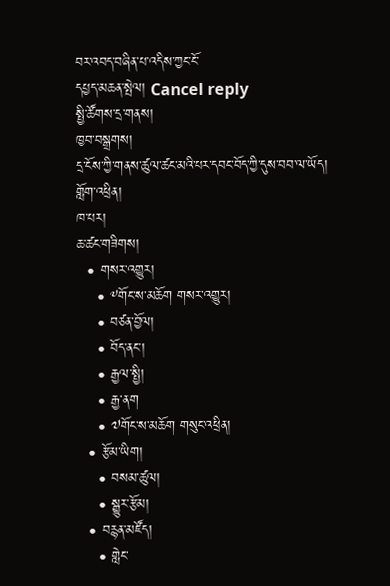བར་འབད་བཞིན་པ་འདིས་ཀྱང་ངོ་
དཔྱད་མཆན་སྤེལ། Cancel reply
སྤྱི་ཚོགས་དྲ་གནས།
ཁྱབ་བསྒྲགས།
དྲ་ངོས་ཀྱི་གནས་ཚུལ་ཚང་མའི་པར་དབང་བོད་ཀྱི་དུས་བབ་ལ་ཡོད།
གློག་འཕྲིན།
ཁ་པར།
ཆ་ཚང་གཟིགས།
  • གསར་འགྱུར།
    • ༸གོང་ས་མཆོག གསར་འགྱུར།
    • བཙན་བྱོལ།
    • བོད་ནང་།
    • རྒྱལ་སྤྱི།
    • རྒྱ་ནག
    • ༧གོང་ས་མཆོག གསུང་འཕྲིན།
  • རྩོམ་ཡིག།
    • བསམ་ཚུལ།
    • སྒྱུར་རྩོམ།
  • བརྙན་མཛོད།
    • གླེང་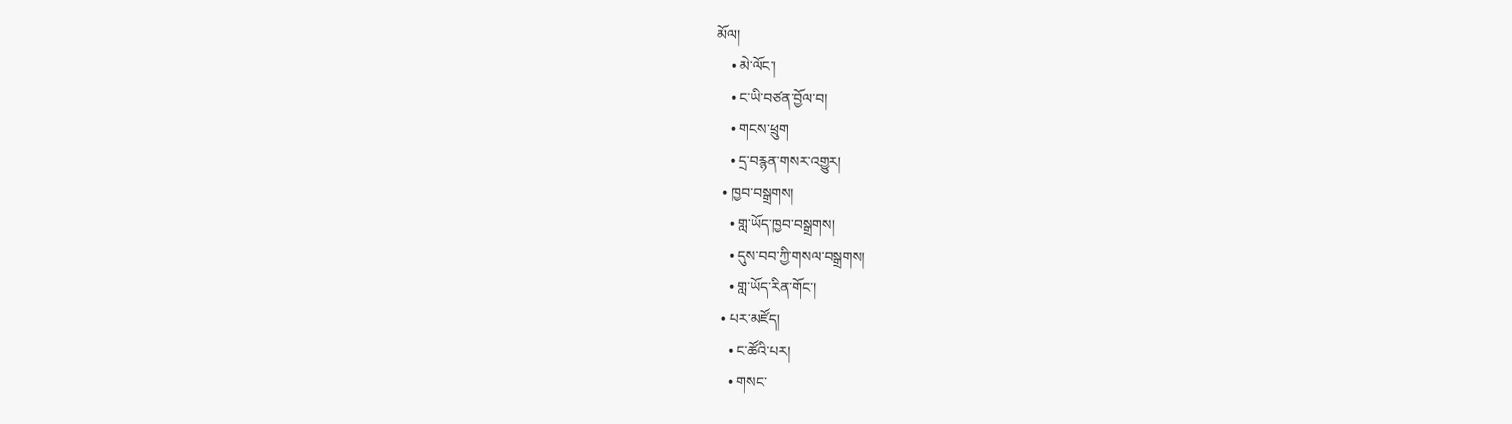མོལ།
    • མེ་ལོང་།
    • ང་ཡི་བཙན་བྱོལ་བ།
    • གངས་ཕྲུག
    • དྲ་བརྙན་གསར་འགྱུར།
  • ཁྱབ་བསྒྲགས།
    • གླ་ཡོད་ཁྱབ་བསྒྲགས།
    • དུས་བབ་ཀྱི་གསལ་བསྒྲགས།
    • གླ་ཡོད་རིན་གོང་།
  • པར་མཛོད།
    • ང་ཚོའི་པར།
    • གསང་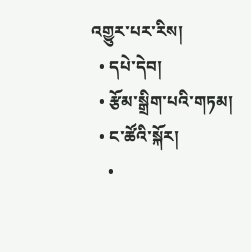འགྱུར་པར་རིས།
  • དཔེ་དེབ།
  • རྩོམ་སྒྲིག་པའི་གཏམ།
  • ང་ཚོའི་སྐོར།
    •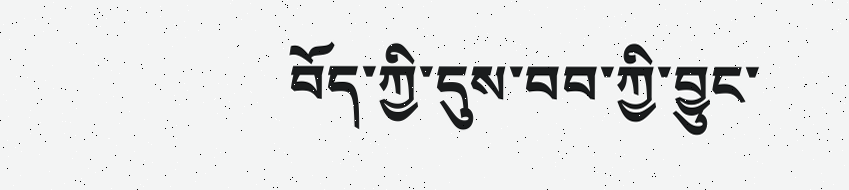བོད་ཀྱི་དུས་བབ་ཀྱི་བྱུང་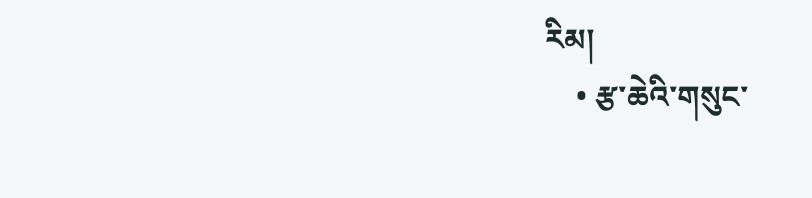རིམ།
    • རྩ་ཆེའི་གསུང་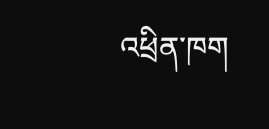འཕྲིན་ཁག